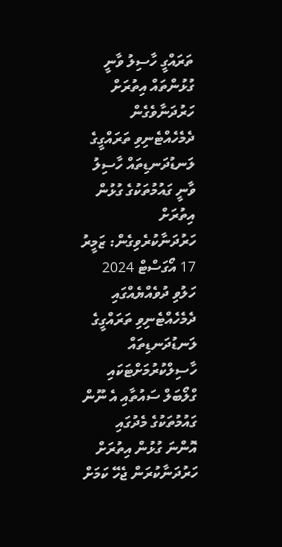ތަރައްގީ ހާސިލު ވާނީ ގުޅުންތައް އިތުރަށް ހަރުދަނާވެގެން
ދެމެހެއްޓެނިވި ތަރައްގީގެ ލަނޑުދަނޑިތައް ހާސިލު ވާނީ ގައުމުތަކުގެ ގުޅުން އިތުރަށް ހަރުދަނާކުރެވިގެން: ޒަމީރު
17 އޯގަސްޓް 2024
ހަލުވި ދުވެއްޔެއްގައި ދެމެހެއްޓެނިވި ތަރައްގީގެ ލަނޑުދަނޑިތައް ހާސިލްކުރުމަށްޓަކައި ގްލޯބަލް ސައުތާއި އެ ނޫން ގައުމުތަކުގެ މެދުގައި އޮންނަ ގުޅުން އިތުރަށް ހަރުދަނާކުރަން ޖެހޭ ކަމަށް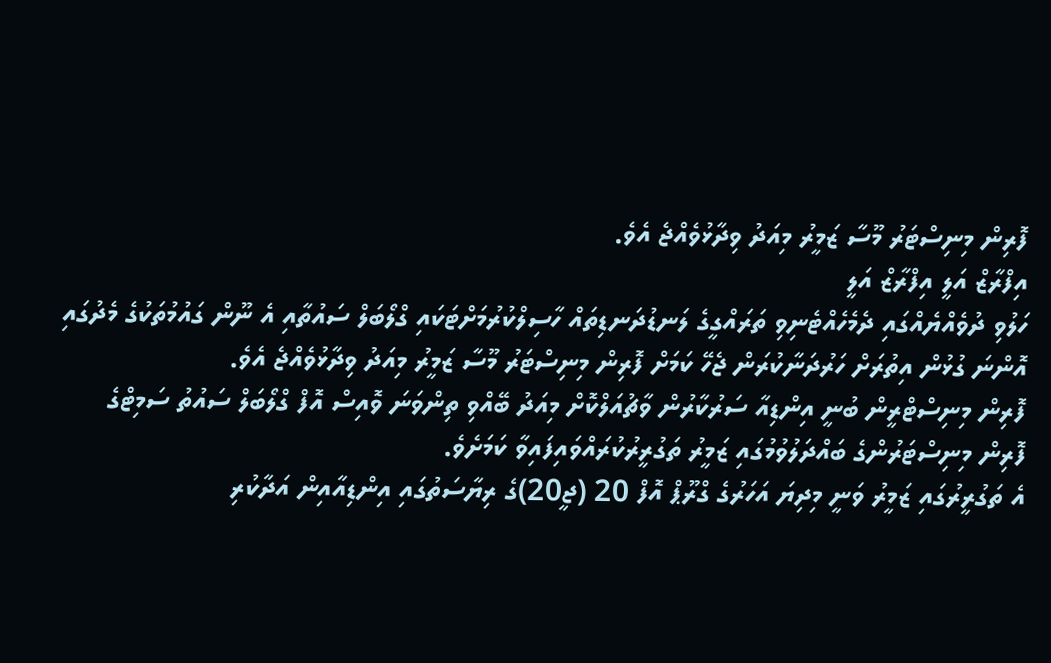ފޮރިން މިނިސްޓަރު މޫސާ ޒަމީރު މިއަދު ވިދާޅުވެއްޖެ އެވެ.
އިފްރާޒް އަލީ އިފްރާޒް އަލީ
ހަލުވި ދުވެއްޔެއްގައި ދެމެހެއްޓެނިވި ތަރައްގީގެ ލަނޑުދަނޑިތައް ހާސިލްކުރުމަށްޓަކައި ގްލޯބަލް ސައުތާއި އެ ނޫން ގައުމުތަކުގެ މެދުގައި އޮންނަ ގުޅުން އިތުރަށް ހަރުދަނާކުރަން ޖެހޭ ކަމަށް ފޮރިން މިނިސްޓަރު މޫސާ ޒަމީރު މިއަދު ވިދާޅުވެއްޖެ އެވެ.
ފޮރިން މިނިސްޓްރީން ބުނީ އިންޑިއާ ސަރުކާރުން ވާޗުއަލްކޮށް މިއަދު ބޭއްވި ތިންވަނަ ވޮއިސް އޮފް ގްލޯބަލް ސައުތު ސަމިޓްގެ ފޮރިން މިނިސްޓަރުންގެ ބައްދަލުވުމުގައި ޒަމީރު ތަގުރީރުކުރައްވައިފައިވާ ކަމަށެވެ.
އެ ތަގުރީރުގައި ޒަމީރު ވަނީ މިދިޔަ އަހަރުގެ ގްރޫޕް އޮފް 20 (ޖީ20)ގެ ރިޔާސަތުގައި އިންޑިއާއިން އަދާކުރި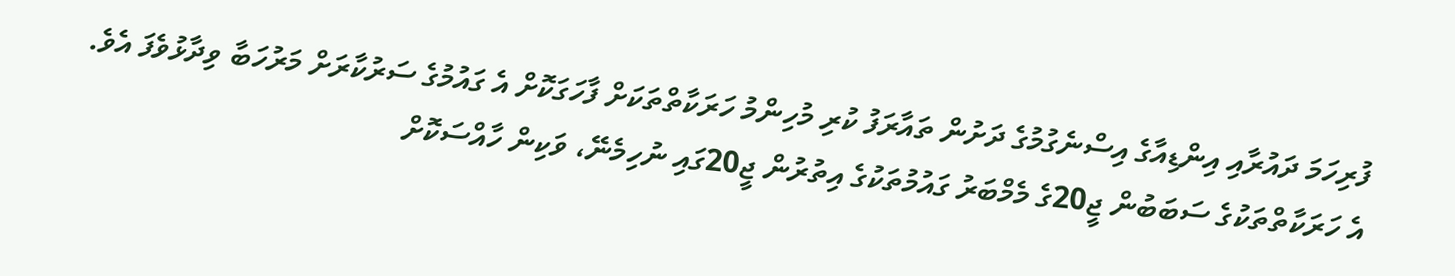ފުރިހަމަ ދައުރާއި އިންޑިއާގެ އިސްނެގުމުގެ ދަށުން ތައާރަފު ކުރި މުހިންމު ހަރަކާތްތަކަށް ފާހަގަކޮށް އެ ގައުމުގެ ސަރުކާރަށް މަރުހަބާ ވިދާޅުވެފަ އެވެ.
އެ ހަރަކާތްތަކުގެ ސަބަބުން ޖީ20ގެ މެމްބަރު ގައުމުތަކުގެ އިތުރުން ޖީ20ގައި ނުހިމެނޭ، ވަކިން ހާއްސަކޮށް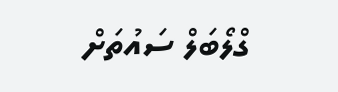ގްލޯބަލް ސައުތަށް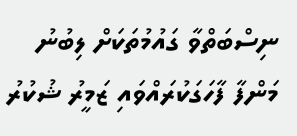ނިސްބަތްވާ ގައުމުތަކަށް ލިބުނު މަންފާ ފާހަގަކުރައްވައި ޒަމީރު ޝުކުރު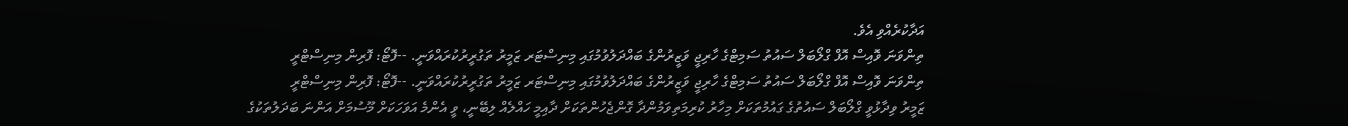އަދާކުރެއްވި އެވެ.
ތިންވަނަ ވޮއިސް އޮފް ގްލޯބަލް ސައުތު ސަމިޓްގެ ހާރިޖީ ވަޒީރުންގެ ބައްދަލުވުމުގައި މިނިސްޓަރ ޒަމީރު ތަގުރީރުކުރައްވަނީ. --ފޮޓޯ: ފޮރިން މިނިސްޓްރީ
ތިންވަނަ ވޮއިސް އޮފް ގްލޯބަލް ސައުތު ސަމިޓްގެ ހާރިޖީ ވަޒީރުންގެ ބައްދަލުވުމުގައި މިނިސްޓަރ ޒަމީރު ތަގުރީރުކުރައްވަނީ. --ފޮޓޯ: ފޮރިން މިނިސްޓްރީ
ޒަމީރު ވިދާޅުވީ ގްލޯބަލް ސައުތުގެ ގައުމުތަކަށް މިހާރު ކުރިމަތިވަމުންދާ ގޮންޖެހުންތަކަށް ދާއިމީ ހައްލެއް ލިބޭނީ، ވީ އެންމެ އަވަހަކަށް މޫސުމަށް އަންނަ ބަދަލުތަކުގެ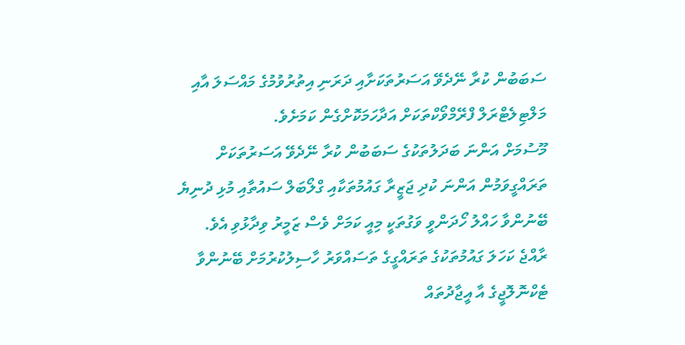ސަބަބުން ކުރާ ނޭދެވޭ އަސަރުތަކަށާއި ދަރަނި އިތުރުވުމުގެ މައްސަލަ އާއި މަލްޓިލެޓްރަލް ފްރޭމްވޯކްތަކަށް އަދާހަމަކޮށްގެން ކަމަށެވެ.
މޫސުމަށް އަންނަ ބަދަލުތަކުގެ ސަބަބުން ކުރާ ނޭދެވޭ އަސަރުތަކަށް ތަރައްގީވަމުން އަންނަ ކުދި ޖަޒީރާ ގައުމުތަކާއި ގްލޯބަލް ސައުތާއި މުޅި ދުނިޔެ ބޭނުންވާ ހައްލު ހޯދަންވީ ވަގުތަކީ މިއީ ކަމަށް ވެސް ޒަމީރު ވިދާޅުވި އެވެ.
ރާއްޖެ ކަހަލަ ގައުމުތަކުގެ ތަރައްގީގެ ތަސައްވަރު ހާސިލުކުރުމަށް ބޭނުންވާ ޓެކްނޮލޮޖީގެ އާ އީޖާދުތައް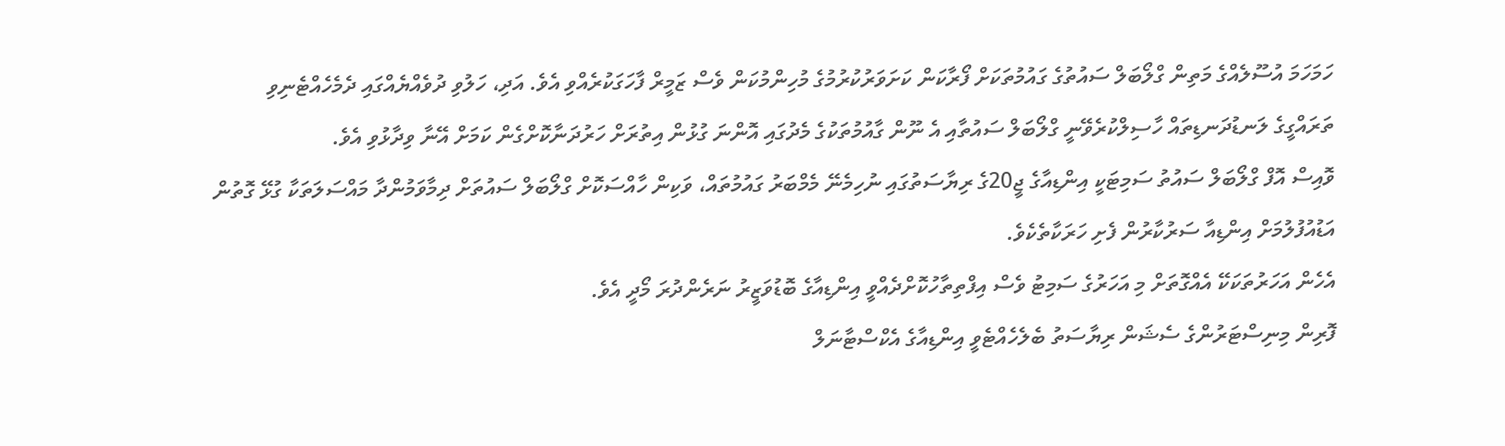ހަމަހަމަ އުސޫލެއްގެ މަތިން ގްލޯބަލް ސައުތުގެ ގައުމުތަކަށް ފޯރާކަން ކަށަވަރުކުރުމުގެ މުހިންމުކަން ވެސް ޒަމީރް ފާހަގަކުރެއްވި އެވެ. އަދި، ހަލުވި ދުވެއްޔެއްގައި ދެމެހެއްޓެނިވި ތަރައްގީގެ ލަނޑުދަނޑިތައް ހާސިލްކުރެވޭނީ ގްލޯބަލް ސައުތާއި އެ ނޫން ގާއުމުތަކުގެ މެދުގައި އޮންނަ ގުޅުން އިތުރަށް ހަރުދަނާކޮށްގެން ކަމަށް އޭނާ ވިދާޅުވި އެވެ.
ވޮއިސް އޮފް ގްލޯބަލް ސައުތު ސަމިޓަކީ އިންޑިއާގެ ޖީ20ގެ ރިޔާސަތުގައި ނުހިމެނޭ މެމްބަރު ގައުމުތައް، ވަކިން ހާއްސަކޮށް ގްލޯބަލް ސައުތަށް ދިމާވަމުންދާ މައްސަލަތަކާ ގުޅޭ ގޮތުން އަޑުއުފުލުމަށް އިންޑިއާ ސަރުކާރުން ފެށި ހަރަކާތެކެވެ.
އެހެން އަހަރުތަކަކޭ އެއްގޮތަށް މި އަހަރުގެ ސަމިޓު ވެސް އިފްތިތާހުކޮށްދެއްވީ އިންޑިއާގެ ބޮޑުވަޒީރު ނަރެންދުރަ މޯދީ އެވެ.
ފޮރިން މިނިސްޓަރުންގެ ސެޝަން ރިޔާސަތު ބެލެހެއްޓެވީ އިންޑިއާގެ އެކްސްޓާނަލް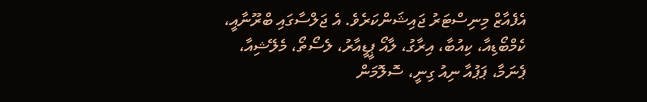އެފެއާޒް މިނިސްޓަރު ޖައިޝަންކަރެވެ. އެ ޖަލްސާގައި ބްރޫނާއީ، ކެމްބޯޑިއާ، ކިއުބާ، އިރާގު، ލާއޯ ޕީޑީއާރު، ލެސޯތޯ، މެލޭޝިއާ، ޕެނަމާ، ޕަޕުއާ ނިއު ގިނީ، ސޮލޮމަން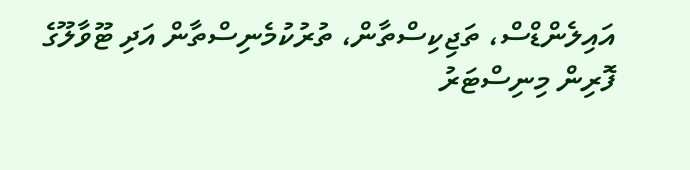އައިލެންޑްސް، ތަޖިކިސްތާން، ތުރުކުމެނިސްތާން އަދި ޓޫވާލޫގެ ފޮރިން މިނިސްޓަރު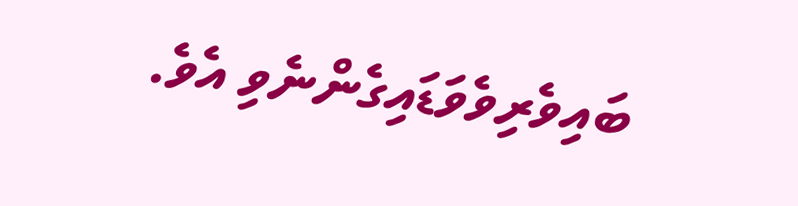ބައިވެރިވެވަޑައިގެންނެވި އެވެ.